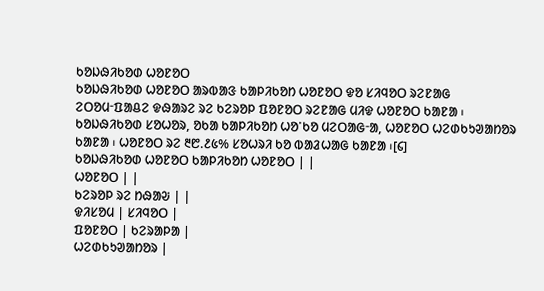ᱠᱚᱡᱷᱤᱠᱚᱰ ᱦᱚᱱᱚᱛ
ᱠᱚᱡᱷᱤᱠᱚᱰ ᱦᱚᱱᱚᱛ ᱟᱨᱵᱟᱝ ᱠᱟᱞᱤᱠᱚᱴ ᱦᱚᱱᱚᱛ ᱫᱚ ᱥᱤᱧᱚᱛ ᱨᱮᱱᱟᱜ ᱮᱛᱚᱢᱼᱯᱟᱪᱮ ᱫᱷᱟᱨᱮ ᱨᱮ ᱠᱮᱨᱚᱞ ᱯᱚᱱᱚᱛ ᱨᱮᱱᱟᱜ ᱢᱤᱫ ᱦᱚᱱᱚᱛ ᱠᱟᱱᱟ ᱾ ᱠᱚᱡᱷᱤᱠᱚᱰ ᱥᱚᱦᱚᱨ, ᱚᱠᱟ ᱠᱟᱞᱤᱠᱚᱴ ᱦᱚᱸᱠᱚ ᱢᱮᱛᱟᱜᱼᱟ, ᱦᱚᱱᱚᱛ ᱦᱮᱰᱠᱩᱣᱟᱴᱚᱨ ᱠᱟᱱᱟ ᱾ ᱦᱚᱱᱚᱛ ᱨᱮ ᱓᱘.᱒᱕% ᱥᱚᱦᱨᱤ ᱠᱚ ᱵᱟᱲᱦᱟᱜ ᱠᱟᱱᱟ ᱾[᱔]
ᱠᱚᱡᱷᱤᱠᱚᱰ ᱦᱚᱱᱚᱛ ᱠᱟᱞᱤᱠᱚᱴ ᱦᱚᱱᱚᱛ | |
ᱦᱚᱱᱚᱛ | |
ᱠᱮᱨᱚᱞ ᱨᱮ ᱴᱷᱟᱶ | |
ᱫᱤᱥᱚᱢ | ᱥᱤᱧᱚᱛ |
ᱯᱚᱱᱚᱛ | ᱠᱮᱨᱟᱞᱟ |
ᱦᱮᱰᱠᱩᱣᱟᱴᱚᱨ |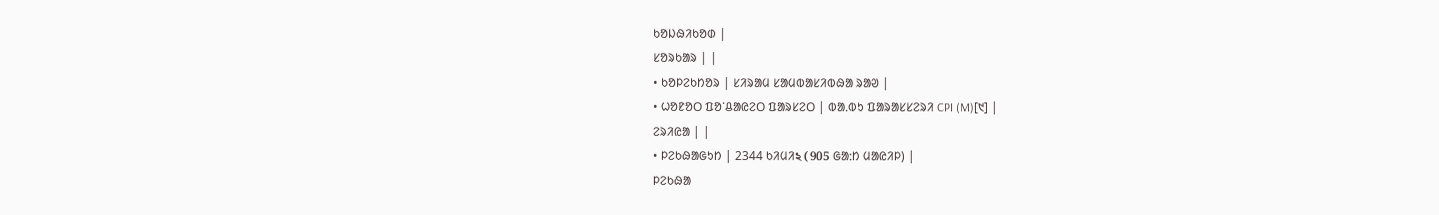ᱠᱚᱡᱷᱤᱠᱚᱰ |
ᱥᱚᱨᱠᱟᱨ | |
• ᱠᱚᱞᱮᱠᱴᱚᱨ | ᱥᱤᱨᱟᱢ ᱥᱟᱢᱵᱟᱥᱤᱵᱷᱟ ᱨᱟᱣ |
• ᱦᱚᱱᱚᱛ ᱯᱚᱸᱪᱟᱭᱮᱛ ᱯᱟᱨᱥᱮᱛ | ᱵᱟᱹᱵᱩ ᱯᱟᱨᱟᱥᱥᱮᱨᱤ CPI (M)[᱑] |
ᱮᱨᱤᱭᱟ | |
• ᱞᱮᱠᱷᱟᱜᱩᱴ | 2344 ᱠᱤᱢᱤ২ (905 ᱜᱟᱺᱴ ᱢᱟᱭᱤᱞ) |
ᱞᱮᱠᱷᱟ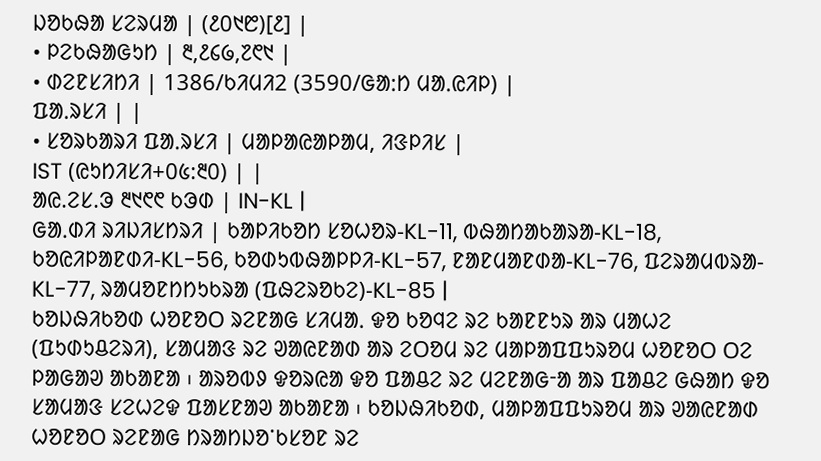ᱡᱚᱠᱷᱟ ᱥᱮᱨᱢᱟ | (᱒᱐᱑᱘)[᱒] |
• ᱞᱮᱠᱷᱟᱜᱩᱴ | ᱓,᱒᱔᱙,᱗᱖᱑ |
• ᱰᱮᱱᱥᱤᱴᱤ | 1386/ᱠᱤᱢᱤ2 (3590/ᱜᱟᱺᱴ ᱢᱟᱹᱭᱤᱞ) |
ᱯᱟᱹᱨᱥᱤ | |
• ᱥᱚᱨᱠᱟᱨᱤ ᱯᱟᱹᱨᱥᱤ | ᱢᱟᱞᱟᱭᱟᱞᱟᱢ, ᱤᱝᱞᱤᱥ |
IST (ᱭᱩᱴᱤᱥᱤ+᱐᱕:᱓᱐) | |
ᱟᱭ.ᱮᱥ.ᱳ ᱓᱑᱖᱖ ᱠᱳᱰ | IN-KL |
ᱜᱟᱹᱰᱤ ᱨᱤᱡᱤᱥᱴᱨᱤ | ᱠᱟᱞᱤᱠᱚᱴ ᱥᱚᱦᱚᱨ-KL-11, ᱵᱷᱟᱴᱟᱠᱟᱨᱟ-KL-18, ᱠᱚᱭᱤᱞᱟᱱᱰᱤ-KL-56, ᱠᱚᱰᱩᱵᱷᱟᱞᱞᱤ-KL-57, ᱱᱟᱱᱢᱟᱱᱰᱟ-KL-76, ᱯᱮᱨᱟᱢᱵᱨᱟ-KL-77, ᱨᱟᱢᱚᱱᱴᱴᱩᱠᱨᱟ (ᱯᱷᱮᱨᱚᱠᱮ)-KL-85 |
ᱠᱚᱡᱷᱤᱠᱚᱰ ᱦᱚᱱᱚᱛ ᱨᱮᱱᱟᱜ ᱥᱤᱢᱟᱹ ᱫᱚ ᱠᱚᱧᱮ ᱨᱮ ᱠᱟᱱᱱᱩᱨ ᱟᱨ ᱢᱟᱦᱮ (ᱯᱩᱰᱩᱪᱮᱨᱤ), ᱥᱟᱢᱟᱝ ᱨᱮ ᱣᱟᱭᱱᱟᱰ ᱟᱨ ᱮᱛᱚᱢ ᱨᱮ ᱢᱟᱞᱟᱯᱯᱩᱨᱚᱢ ᱦᱚᱱᱚᱛ ᱛᱮ ᱞᱟᱜᱟᱣ ᱟᱠᱟᱱᱟ ᱾ ᱟᱨᱚᱵᱽ ᱫᱚᱨᱭᱟ ᱫᱚ ᱯᱟᱪᱮ ᱨᱮ ᱢᱮᱱᱟᱜᱼᱟ ᱟᱨ ᱯᱟᱪᱮ ᱜᱷᱟᱴ ᱫᱚ ᱥᱟᱢᱟᱝ ᱥᱮᱦᱮᱫ ᱯᱟᱥᱱᱟᱣ ᱟᱠᱟᱱᱟ ᱾ ᱠᱚᱡᱷᱤᱠᱚᱰ, ᱢᱟᱞᱟᱯᱯᱩᱨᱚᱢ ᱟᱨ ᱣᱟᱭᱱᱟᱰ ᱦᱚᱱᱚᱛ ᱨᱮᱱᱟᱜ ᱴᱨᱟᱴᱡᱚᱸᱠᱥᱚᱱ ᱨᱮ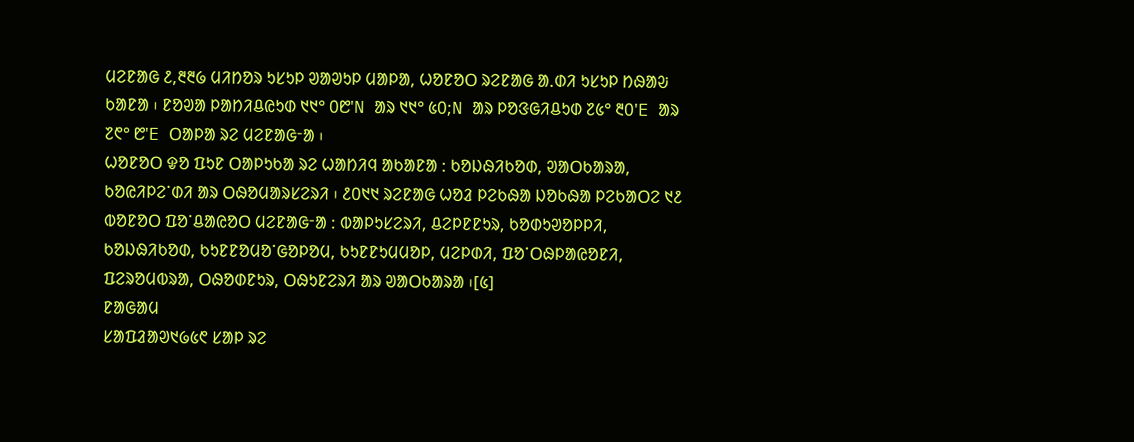ᱢᱮᱱᱟᱜ ᱒,᱓᱓᱙ ᱢᱤᱴᱚᱨ ᱩᱥᱩᱞ ᱣᱟᱣᱩᱞ ᱢᱟᱞᱟ, ᱦᱚᱱᱚᱛ ᱨᱮᱱᱟᱜ ᱟᱹᱰᱤ ᱩᱥᱩᱞ ᱴᱷᱟᱶ ᱠᱟᱱᱟ ᱾ ᱱᱚᱣᱟ ᱞᱟᱴᱤᱪᱭᱩᱰ ᱑᱑° ᱐᱘'N ᱟᱨ ᱑᱑° ᱕᱐;N ᱟᱨ ᱞᱚᱝᱜᱤᱪᱩᱰ ᱗᱕° ᱓᱐'E ᱟᱨ ᱗᱖° ᱘'E ᱛᱟᱞᱟ ᱨᱮ ᱢᱮᱱᱟᱜᱼᱟ ᱾
ᱦᱚᱱᱚᱛ ᱫᱚ ᱯᱩᱱ ᱛᱟᱞᱩᱠᱟ ᱨᱮ ᱦᱟᱴᱤᱧ ᱟᱠᱟᱱᱟ : ᱠᱚᱡᱷᱤᱠᱚᱰ, ᱣᱟᱛᱠᱟᱨᱟ, ᱠᱚᱭᱤᱞᱮᱸᱰᱤ ᱟᱨ ᱛᱷᱚᱢᱟᱨᱥᱮᱨᱤ ᱾ ᱒᱐᱑᱑ ᱨᱮᱱᱟᱜ ᱦᱚᱲ ᱞᱮᱠᱷᱟ ᱡᱚᱠᱷᱟ ᱞᱮᱠᱟᱛᱮ ᱑᱒ ᱵᱚᱱᱚᱛ ᱯᱚᱸᱪᱟᱭᱚᱛ ᱢᱮᱱᱟᱜᱼᱟ : ᱵᱟᱞᱩᱥᱮᱨᱤ, ᱪᱮᱞᱱᱱᱩᱨ, ᱠᱚᱰᱩᱣᱚᱞᱞᱤ, ᱠᱚᱡᱷᱤᱠᱚᱰ, ᱠᱩᱱᱱᱚᱢᱚᱸᱜᱚᱞᱚᱢ, ᱠᱩᱱᱱᱩᱢᱢᱚᱞ, ᱢᱮᱞᱰᱤ, ᱯᱚᱸᱛᱷᱞᱟᱭᱚᱱᱤ, ᱯᱮᱨᱚᱢᱵᱨᱟ, ᱛᱷᱚᱰᱱᱩᱨ, ᱛᱷᱩᱱᱮᱨᱤ ᱟᱨ ᱣᱟᱛᱠᱟᱨᱟ ᱾[᱕]
ᱱᱟᱜᱟᱢ
ᱥᱟᱯᱲᱟᱣ᱑᱙᱕᱖ ᱥᱟᱞ ᱨᱮ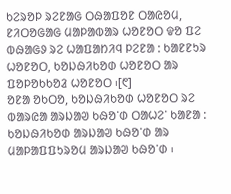ᱠᱮᱨᱚᱞ ᱨᱮᱱᱟᱜ ᱛᱷᱟᱯᱚᱱ ᱛᱟᱭᱚᱢ, ᱱᱤᱛᱚᱜᱟᱜ ᱢᱟᱞᱟᱵᱟᱨ ᱦᱚᱱᱚᱛ ᱫᱚ ᱯᱮ ᱵᱷᱟᱜᱽ ᱨᱮ ᱦᱟᱯᱟᱴᱤᱧ ᱞᱮᱱᱟ : ᱠᱟᱱᱱᱩᱨ ᱦᱚᱱᱚᱛ, ᱠᱚᱡᱷᱤᱠᱚᱰ ᱦᱚᱱᱚᱛ ᱟᱨ ᱯᱚᱞᱚᱠᱠᱚᱲ ᱦᱚᱱᱚᱛ ᱾[᱖]
ᱚᱱᱟ ᱚᱠᱛᱚ, ᱠᱚᱡᱷᱤᱠᱚᱰ ᱦᱚᱱᱚᱛ ᱨᱮ ᱵᱟᱨᱭᱟ ᱟᱨᱡᱟᱣ ᱠᱷᱚᱸᱰ ᱛᱟᱦᱮᱸ ᱠᱟᱱᱟ : ᱠᱚᱡᱷᱤᱠᱚᱰ ᱟᱨᱡᱟᱣ ᱠᱷᱚᱸᱰ ᱟᱨ ᱢᱟᱞᱟᱯᱯᱩᱨᱚᱢ ᱟᱨᱡᱟᱣ ᱠᱷᱚᱸᱰ ᱾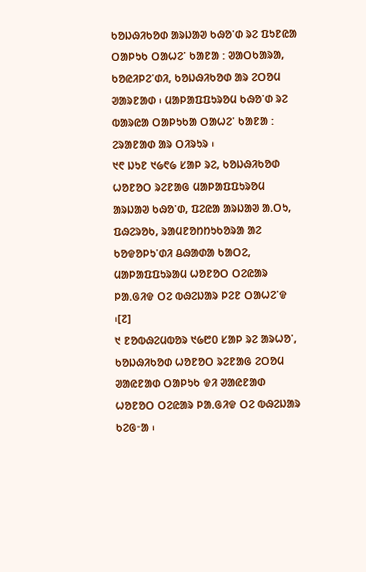ᱠᱚᱡᱷᱤᱠᱚᱰ ᱟᱨᱡᱟᱣ ᱠᱷᱚᱸᱰ ᱨᱮ ᱯᱩᱱᱭᱟ ᱛᱟᱞᱩᱠ ᱛᱟᱦᱮᱸ ᱠᱟᱱᱟ : ᱣᱟᱛᱠᱟᱨᱟ, ᱠᱚᱭᱤᱞᱮᱸᱰᱤ, ᱠᱚᱡᱷᱤᱠᱚᱰ ᱟᱨ ᱮᱛᱚᱢ ᱣᱟᱨᱱᱟᱰ ᱾ ᱢᱟᱞᱟᱯᱯᱩᱨᱚᱢ ᱠᱷᱚᱸᱰ ᱨᱮ ᱵᱟᱨᱭᱟ ᱛᱟᱞᱩᱠᱟ ᱛᱟᱦᱮᱸ ᱠᱟᱱᱟ : ᱮᱨᱟᱱᱟᱰ ᱟᱨ ᱛᱤᱨᱩᱨ ᱾
᱑᱖ ᱡᱩᱱ ᱑᱙᱖᱙ ᱥᱟᱞ ᱨᱮ, ᱠᱚᱡᱷᱤᱠᱚᱰ ᱦᱚᱱᱚᱛ ᱨᱮᱱᱟᱜ ᱢᱟᱞᱟᱯᱯᱩᱨᱚᱢ ᱟᱨᱡᱟᱣ ᱠᱷᱚᱸᱰ, ᱯᱮᱭᱟ ᱟᱨᱡᱟᱣ ᱟᱹᱛᱩ, ᱯᱷᱮᱨᱚᱠ, ᱨᱟᱢᱱᱚᱴᱴᱩᱠᱚᱨᱟ ᱟᱮ ᱠᱚᱫᱚᱞᱩᱸᱰᱤ ᱪᱷᱟᱰᱟ ᱠᱟᱛᱮ, ᱢᱟᱞᱟᱯᱯᱩᱨᱟᱢ ᱦᱚᱱᱚᱛ ᱛᱮᱭᱟᱨ ᱞᱟᱹᱜᱤᱫ ᱛᱮ ᱵᱷᱮᱡᱟᱨ ᱞᱮᱱ ᱛᱟᱦᱮᱸᱫ ᱾[᱗]
᱑ ᱱᱚᱵᱷᱮᱢᱵᱚᱨ ᱑᱙᱘᱐ ᱥᱟᱞ ᱨᱮ ᱟᱨᱦᱚᱸ, ᱠᱚᱡᱷᱤᱠᱚᱰ ᱦᱚᱱᱚᱛ ᱨᱮᱱᱟᱜ ᱮᱛᱚᱢ ᱣᱟᱭᱱᱟᱰ ᱛᱟᱞᱩᱠ ᱫᱤ ᱣᱟᱭᱱᱟᱰ ᱦᱚᱱᱚᱛ ᱛᱮᱭᱟᱨ ᱞᱟᱹᱜᱤᱫ ᱛᱮ ᱵᱷᱮᱡᱟᱨ ᱠᱮᱜᱼᱟ ᱾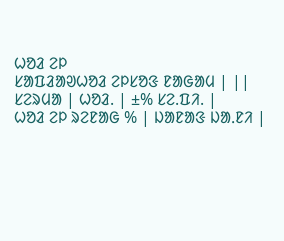ᱦᱚᱲ ᱮᱞ
ᱥᱟᱯᱲᱟᱣᱦᱚᱲ ᱮᱞᱥᱚᱝ ᱱᱟᱜᱟᱢ | ||
ᱥᱮᱨᱢᱟ | ᱦᱚᱲ. | ±% ᱥᱮ.ᱯᱤ. |
ᱦᱚᱲ ᱮᱞ ᱨᱮᱱᱟᱜ % | ᱡᱟᱱᱟᱝ ᱡᱟᱹᱱᱤ |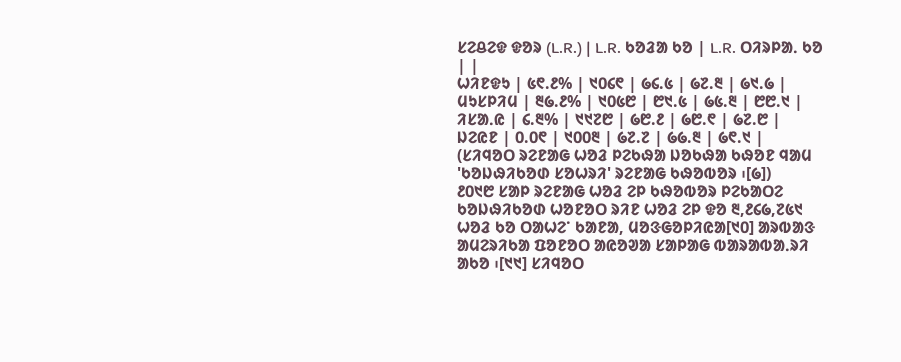ᱥᱮᱪᱮᱫ ᱫᱚᱨ (L.R.) | L.R. ᱠᱚᱲᱟ ᱠᱚ | L.R. ᱛᱤᱨᱞᱟᱹ ᱠᱚ | |
ᱦᱤᱱᱫᱩ | ᱕᱖.᱒% | ᱑᱐᱔᱖ | ᱙᱔.᱕ | ᱙᱗.᱓ | ᱙᱑.᱙ |
ᱢᱩᱥᱞᱤᱢ | ᱓᱙.᱒% | ᱑᱐᱕᱘ | ᱘᱑.᱕ | ᱙᱕.᱓ | ᱘᱘.᱑ |
ᱤᱥᱟᱹᱭ | ᱔.᱓% | ᱑᱑᱗᱘ | ᱙᱘.᱒ | ᱙᱘.᱖ | ᱙᱗.᱘ |
ᱡᱮᱭᱱ | ᱐.᱐᱖ | ᱑᱐᱐᱓ | ᱙᱗.᱗ | ᱙᱙.᱓ | ᱙᱖.᱑ |
(ᱥᱤᱧᱚᱛ ᱨᱮᱱᱟᱜ ᱦᱚᱲ ᱞᱮᱠᱷᱟ ᱡᱚᱠᱷᱟ ᱠᱷᱚᱱ ᱧᱟᱢ 'ᱠᱚᱡᱷᱤᱠᱚᱰ ᱥᱚᱦᱨᱤ' ᱨᱮᱱᱟᱜ ᱠᱷᱚᱵᱚᱨ ᱾[᱙])
᱒᱐᱑᱘ ᱥᱟᱞ ᱨᱮᱱᱟᱜ ᱦᱚᱲ ᱮᱞ ᱠᱷᱚᱵᱚᱨ ᱞᱮᱠᱟᱛᱮ ᱠᱚᱡᱷᱤᱠᱚᱰ ᱦᱚᱱᱚᱛ ᱨᱤᱱ ᱦᱚᱲ ᱮᱞ ᱫᱚ ᱓,᱒᱔᱙,᱗᱕᱑ ᱦᱚᱲ ᱠᱚ ᱛᱟᱦᱮᱸ ᱠᱟᱱᱟ, ᱢᱚᱝᱜᱚᱞᱤᱭᱟ[᱑᱐] ᱟᱨᱵᱟᱝ ᱟᱢᱮᱨᱤᱠᱟ ᱯᱚᱱᱚᱛ ᱟᱭᱚᱣᱟ ᱥᱟᱞᱟᱜ ᱵᱟᱨᱟᱵᱟᱹᱨᱤ ᱟᱠᱚ ᱾[᱑᱑] ᱥᱤᱧᱚᱛ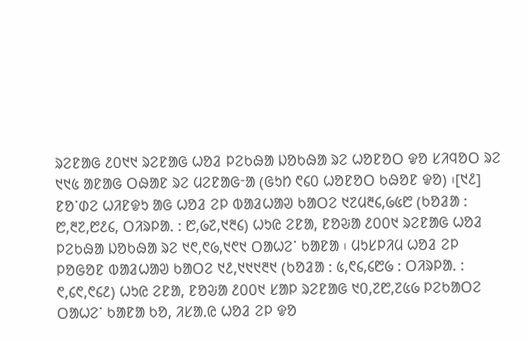ᱨᱮᱱᱟᱜ ᱒᱐᱑᱑ ᱨᱮᱱᱟᱜ ᱦᱚᱲ ᱞᱮᱠᱷᱟ ᱡᱚᱠᱷᱟ ᱨᱮ ᱦᱚᱱᱚᱛ ᱫᱚ ᱥᱤᱧᱚᱛ ᱨᱮ ᱑᱑᱕ ᱟᱱᱟᱜ ᱛᱷᱟᱱ ᱨᱮ ᱢᱮᱱᱟᱜᱼᱟ (ᱜᱩᱴ ᱖᱔᱐ ᱦᱚᱱᱚᱛ ᱠᱷᱚᱱ ᱫᱚ) ᱾[᱑᱒] ᱱᱚᱸᱰᱮ ᱦᱤᱱᱫᱩ ᱟᱜ ᱦᱚᱲ ᱮᱞ ᱵᱟᱲᱦᱟᱣ ᱠᱟᱛᱮ ᱑᱗ᱢ᱓᱔,᱙᱕᱘ (ᱠᱚᱲᱟ : ᱘,᱓᱗,᱘᱒᱔, ᱛᱤᱨᱞᱟᱹ : ᱘,᱙᱗,᱑᱓᱔) ᱦᱩᱭ ᱮᱱᱟ, ᱱᱚᱶᱟ ᱒᱐᱐᱑ ᱨᱮᱱᱟᱜ ᱦᱚᱲ ᱞᱮᱠᱷᱟ ᱡᱚᱠᱷᱟ ᱨᱮ ᱑᱖,᱖᱙,᱑᱖᱑ ᱛᱟᱦᱮᱸ ᱠᱟᱱᱟ ᱾ ᱢᱩᱥᱞᱤᱢ ᱦᱚᱲ ᱮᱞ ᱞᱚᱜᱚᱱ ᱵᱟᱲᱦᱟᱣ ᱠᱟᱛᱮ ᱑᱒,᱑᱑᱑᱓᱑ (ᱠᱚᱲᱟ : ᱕,᱖᱔,᱔᱘᱙ : ᱛᱤᱨᱞᱟᱹ : ᱖,᱔᱖,᱖᱔᱒) ᱦᱩᱭ ᱮᱱᱟ, ᱱᱚᱶᱟ ᱒᱐᱐᱑ ᱥᱟᱞ ᱨᱮᱱᱟᱜ ᱑᱐,᱗᱘,᱗᱕᱙ ᱞᱮᱠᱟᱛᱮ ᱛᱟᱦᱮᱸ ᱠᱟᱱᱟ ᱠᱚ, ᱤᱥᱟᱹᱭ ᱦᱚᱲ ᱮᱞ ᱫᱚ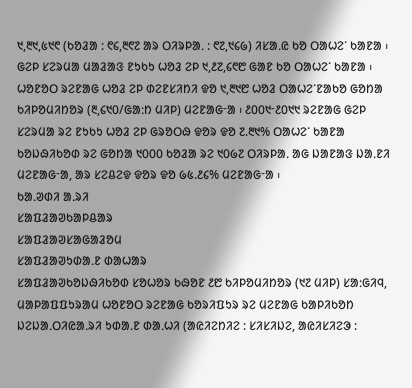᱑,᱓᱑,᱕᱑᱖ (ᱠᱚᱲᱟ : ᱖᱔,᱓᱖᱗ ᱟᱨ ᱛᱤᱨᱞᱟᱹ : ᱖᱗,᱑᱔᱙) ᱤᱥᱟᱹᱭ ᱠᱚ ᱛᱟᱦᱮᱸ ᱠᱟᱱᱟ ᱾ ᱜᱮᱞ ᱥᱮᱨᱢᱟ ᱢᱟᱲᱟᱝ ᱱᱩᱠᱩ ᱦᱚᱲ ᱮᱞ ᱑,᱒᱗,᱔᱖᱘ ᱜᱟᱱ ᱠᱚ ᱛᱟᱦᱮᱸ ᱠᱟᱱᱟ ᱾ ᱦᱚᱱᱚᱛ ᱨᱮᱱᱟᱜ ᱦᱚᱲ ᱮᱞ ᱰᱮᱱᱥᱤᱴᱤ ᱫᱚ ᱑,᱓᱑᱘ ᱦᱚᱲ ᱛᱟᱦᱮᱸᱱᱟᱠᱚ ᱜᱚᱴᱟ ᱠᱤᱞᱚᱢᱤᱴᱚᱨ (᱓,᱔᱑᱐/ᱜᱟᱺᱴ ᱢᱤᱞ) ᱢᱮᱱᱟᱜᱼᱟ ᱾ ᱒᱐᱐᱑ᱼ᱒᱐᱑᱑ ᱨᱮᱱᱟᱜ ᱜᱮᱞ ᱥᱮᱨᱢᱟ ᱨᱮ ᱱᱩᱠᱩ ᱦᱚᱲ ᱮᱞ ᱜᱨᱚᱛᱷ ᱫᱚᱨ ᱫᱚ ᱗.᱓᱑% ᱛᱟᱦᱮᱸ ᱠᱟᱱᱟ ᱠᱚᱡᱷᱤᱠᱚᱰ ᱨᱮ ᱜᱚᱴᱟ ᱑᱐᱐᱐ ᱠᱚᱲᱟ ᱨᱮ ᱑᱐᱙᱗ ᱛᱤᱨᱞᱟᱹ ᱟᱜ ᱡᱟᱱᱟᱝ ᱡᱟᱹᱱᱤ ᱢᱮᱱᱟᱜᱼᱟ, ᱟᱨ ᱥᱮᱪᱮᱫ ᱫᱚᱨ ᱫᱚ ᱙᱕.᱒᱔% ᱢᱮᱱᱟᱜᱼᱟ ᱾
ᱠᱟᱹᱣᱰᱤ ᱟᱹᱨᱤ
ᱥᱟᱯᱲᱟᱣᱠᱟᱞᱪᱟᱨ
ᱥᱟᱯᱲᱟᱣᱥᱟᱜᱟᱲᱚᱢ
ᱥᱟᱯᱲᱟᱣᱩᱰᱟᱹᱱ ᱰᱟᱦᱟᱨ
ᱥᱟᱯᱲᱟᱣᱠᱚᱡᱷᱤᱠᱚᱰ ᱥᱚᱦᱚᱨ ᱠᱷᱚᱱ ᱒᱘ ᱠᱤᱞᱚᱢᱤᱴᱚᱨ (᱑᱗ ᱢᱤᱞ) ᱥᱟᱺᱜᱤᱧ, ᱢᱟᱞᱟᱯᱯᱩᱨᱟᱢ ᱦᱚᱱᱚᱛ ᱨᱮᱱᱟᱜ ᱠᱚᱨᱤᱯᱩᱨ ᱨᱮ ᱢᱮᱱᱟᱜ ᱠᱟᱞᱤᱠᱚᱴ ᱡᱮᱡᱟᱹᱛᱤᱭᱟᱹᱨᱤ ᱩᱰᱟᱹᱱ ᱰᱟᱹᱦᱤ (ᱟᱭᱤᱮᱴᱤᱮ : ᱥᱤᱥᱤᱡᱮ, ᱟᱭᱤᱥᱤᱮᱳ :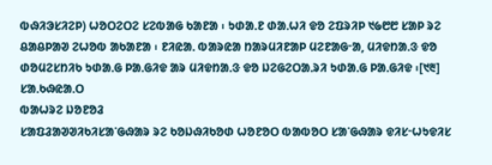ᱵᱷᱤᱳᱥᱤᱮᱞ) ᱦᱚᱛᱮᱛᱮ ᱥᱮᱵᱟᱜ ᱠᱟᱱᱟ ᱾ ᱩᱰᱟᱹᱱ ᱰᱟᱹᱦᱤ ᱫᱚ ᱮᱯᱨᱤᱞ ᱑᱙᱘᱘ ᱥᱟᱞ ᱨᱮ ᱪᱟᱪᱞᱟᱣ ᱮᱦᱚᱵ ᱟᱠᱟᱱᱟ ᱾ ᱱᱤᱭᱟᱹ ᱵᱟᱨᱭᱟ ᱴᱟᱨᱢᱤᱱᱟᱞ ᱢᱮᱱᱟᱜᱼᱟ, ᱢᱤᱫᱴᱟᱹᱝ ᱫᱚ ᱰᱚᱢᱮᱥᱴᱤᱠ ᱩᱰᱟᱹᱜ ᱞᱟᱹᱜᱤᱫ ᱟᱨ ᱢᱤᱫᱴᱟᱹᱝ ᱫᱚ ᱡᱮᱜᱮᱛᱟᱹᱨᱤ ᱩᱰᱟᱹᱜ ᱞᱟᱹᱜᱤᱫ ᱾[᱑᱓]
ᱥᱟᱹᱠᱷᱭᱟᱹᱛ
ᱵᱟᱦᱨᱮ ᱡᱚᱱᱚᱲ
ᱥᱟᱯᱲᱟᱣᱣᱤᱠᱤᱥᱟᱸᱜᱷᱟᱨ ᱨᱮ ᱠᱚᱡᱷᱤᱠᱚᱰ ᱦᱚᱱᱚᱛ ᱵᱟᱵᱚᱛ ᱥᱟᱸᱜᱷᱟᱨ ᱫᱤᱥᱼᱦᱩᱫᱤᱥ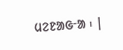ᱢᱮᱱᱟᱜᱼᱟ ᱾ |